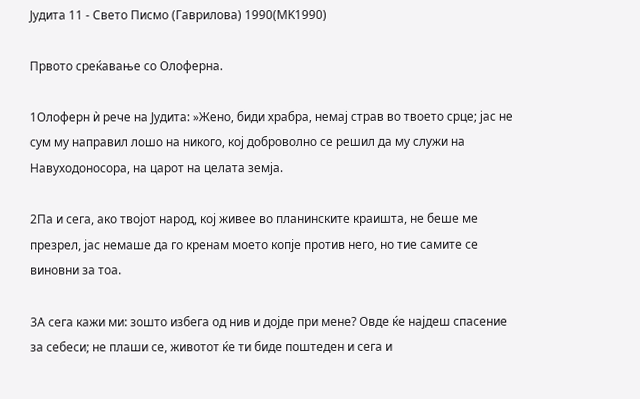Јудита 11 - Свето Писмо (Гаврилова) 1990(MK1990)

Првото среќавање со Олоферна.

1Олоферн ѝ рече на Јудита: »Жено, биди храбра, немај страв во твоето срце; јас не сум му направил лошо на никого, кој доброволно се решил да му служи на Навуходоносора, на царот на целата земја.

2Па и сега, ако твојот народ, кој живее во планинските краишта, не беше ме презрел, јас немаше да го кренам моето копје против него, но тие самите се виновни за тоа.

3А сега кажи ми: зошто избега од нив и дојде при мене? Овде ќе најдеш спасение за себеси; не плаши се, животот ќе ти биде поштеден и сега и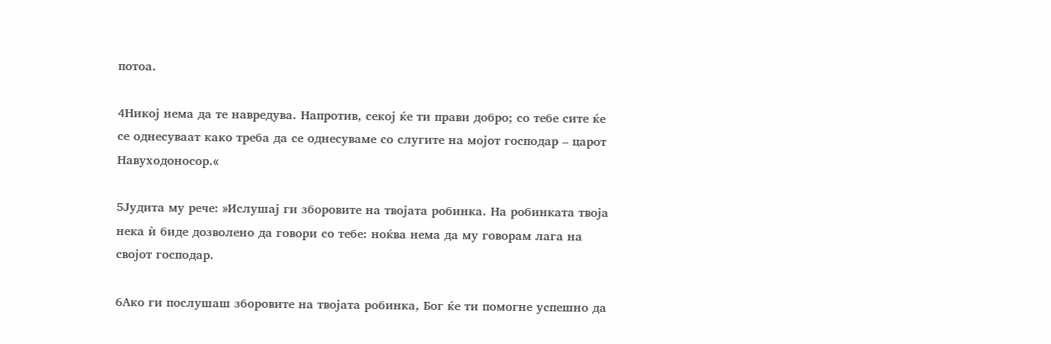потоа.

4Никој нема да те навредува. Напротив, секој ќе ти прави добро; со тебе сите ќе се однесуваат како треба да се однесуваме со слугите на мојот господар – царот Навуходоносор.«

5Јудита му рече: »Ислушај ги зборовите на твојата робинка. На робинката твоја нека ѝ биде дозволено да говори со тебе: ноќва нема да му говорам лага на својот господар.

6Ако ги послушаш зборовите на твојата робинка, Бог ќе ти помогне успешно да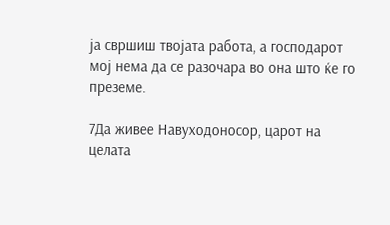ја свршиш твојата работа, а господарот мој нема да се разочара во она што ќе го преземе.

7Да живее Навуходоносор, царот на целата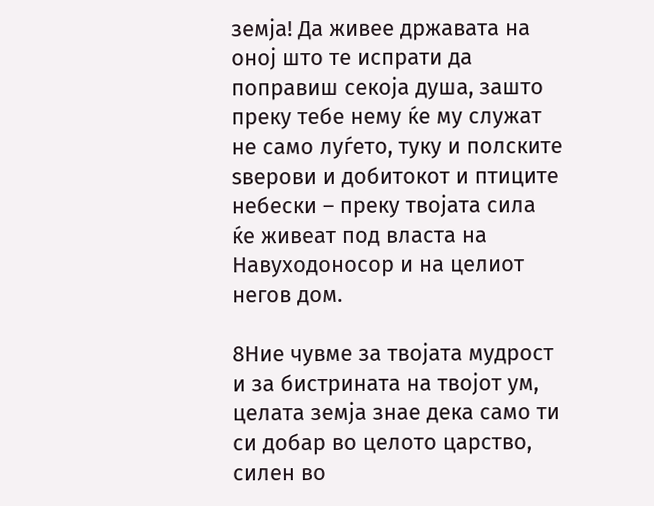земја! Да живее државата на оној што те испрати да поправиш секоја душа, зашто преку тебе нему ќе му служат не само луѓето, туку и полските ѕверови и добитокот и птиците небески – преку твојата сила ќе живеат под власта на Навуходоносор и на целиот негов дом.

8Ние чувме за твојата мудрост и за бистрината на твојот ум, целата земја знае дека само ти си добар во целото царство, силен во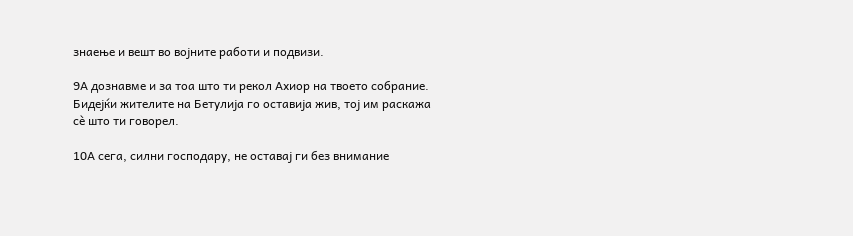знаење и вешт во војните работи и подвизи.

9А дознавме и за тоа што ти рекол Ахиор на твоето собрание. Бидејќи жителите на Бетулија го оставија жив, тој им раскажа сѐ што ти говорел.

10А сега, силни господару, не оставај ги без внимание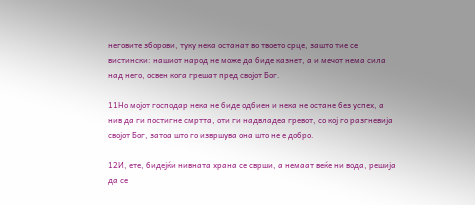неговите зборови, туку нека останат во твоето срце, зашто тие се вистински: нашиот народ не може да биде казнет, а и мечот нема сила над него, освен кога грешат пред својот Бог.

11Но мојот господар нека не биде одбиен и нека не остане без успех, а нив да ги постигне смртта, оти ги надвладеа гревот, со кој го разгневија својот Бог, затоа што го извршува она што не е добро.

12И, ете, бидејќи нивната храна се сврши, а немаат веќе ни вода, решија да се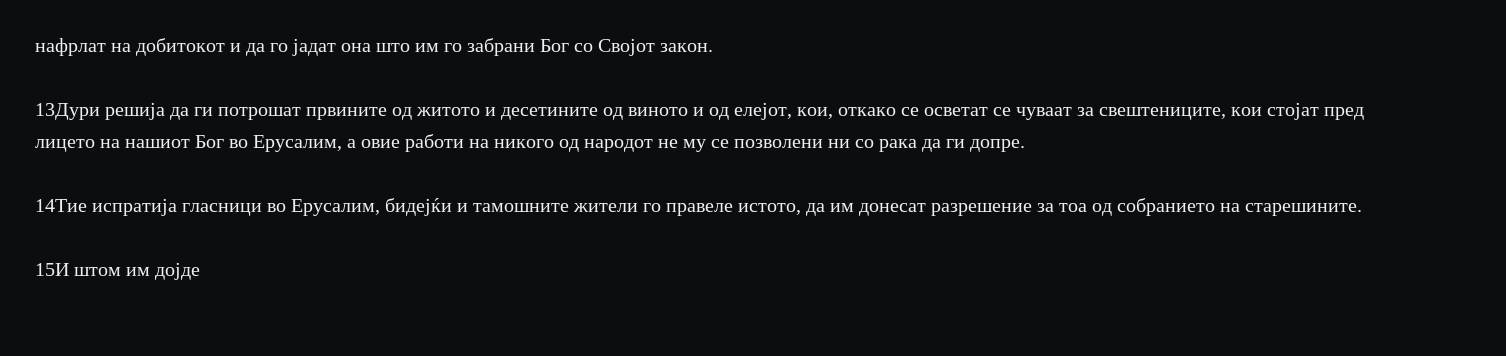нафрлат на добитокот и да го јадат она што им го забрани Бог со Својот закон.

13Дури решија да ги потрошат првините од житото и десетините од виното и од елејот, кои, откако се осветат се чуваат за свештениците, кои стојат пред лицето на нашиот Бог во Ерусалим, а овие работи на никого од народот не му се позволени ни со рака да ги допре.

14Тие испратија гласници во Ерусалим, бидејќи и тамошните жители го правеле истото, да им донесат разрешение за тоа од собранието на старешините.

15И штом им дојде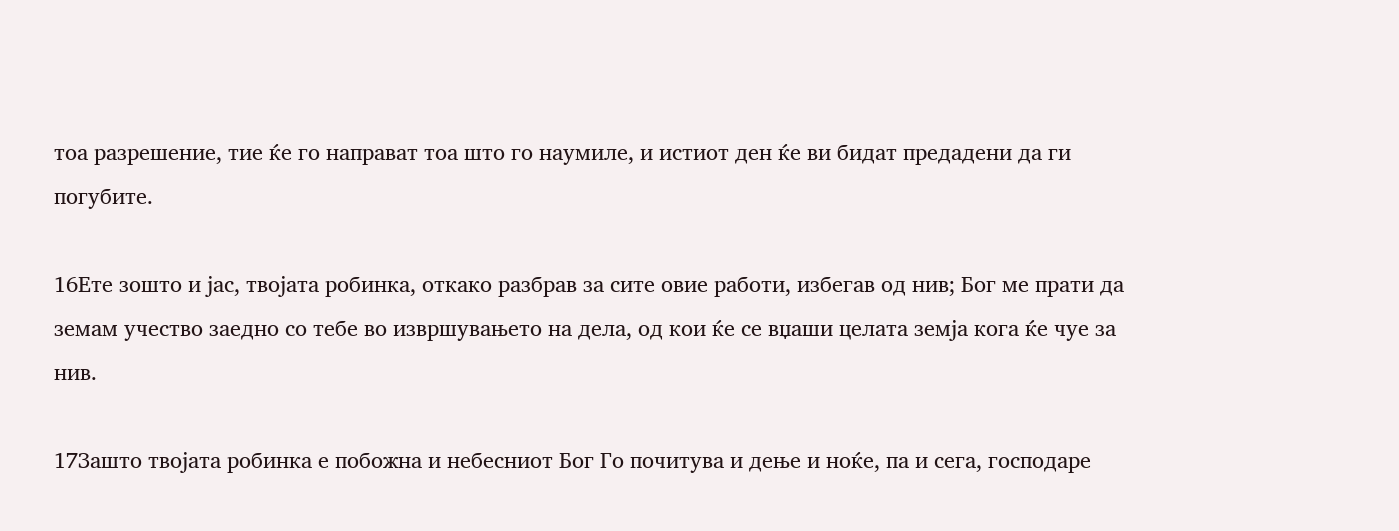тоа разрешение, тие ќе го направат тоа што го наумиле, и истиот ден ќе ви бидат предадени да ги погубите.

16Ете зошто и јас, твојата робинка, откако разбрав за сите овие работи, избегав од нив; Бог ме прати да земам учество заедно со тебе во извршувањето на дела, од кои ќе се вџаши целата земја кога ќе чуе за нив.

17Зашто твојата робинка е побожна и небесниот Бог Го почитува и дење и ноќе, па и сега, господаре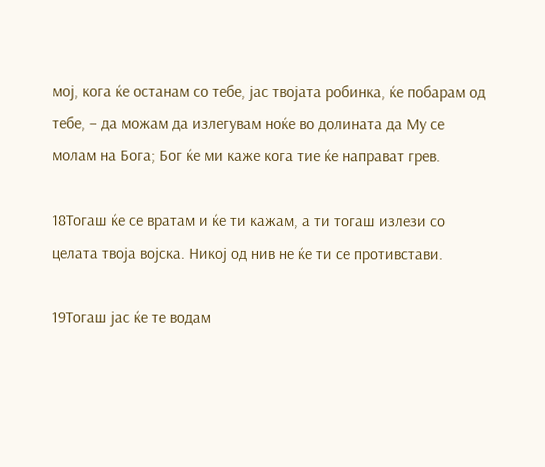мој, кога ќе останам со тебе, јас твојата робинка, ќе побарам од тебе, – да можам да излегувам ноќе во долината да Му се молам на Бога; Бог ќе ми каже кога тие ќе направат грев.

18Тогаш ќе се вратам и ќе ти кажам, а ти тогаш излези со целата твоја војска. Никој од нив не ќе ти се противстави.

19Тогаш јас ќе те водам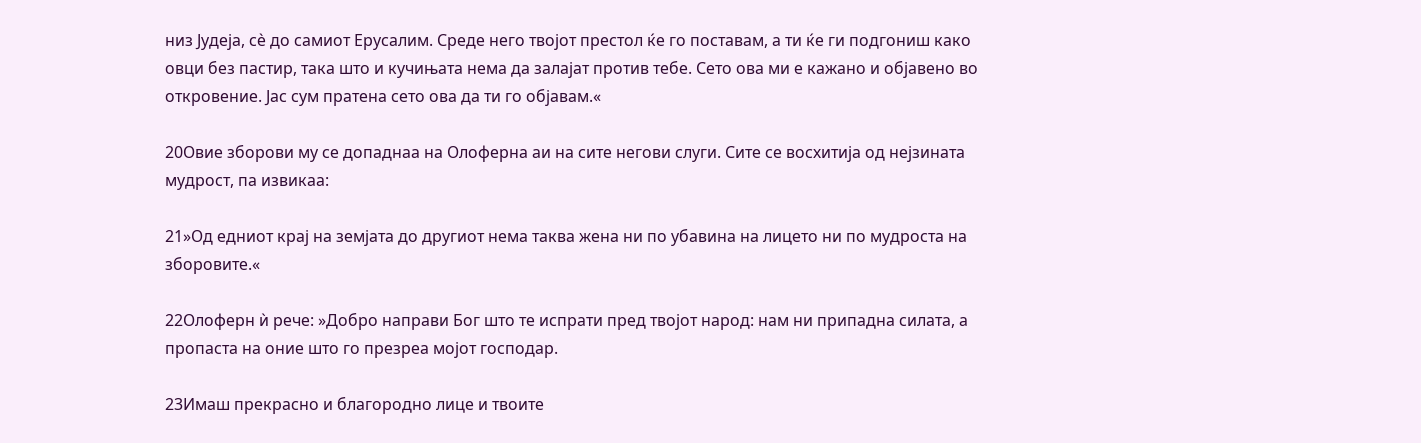низ Јудеја, сѐ до самиот Ерусалим. Среде него твојот престол ќе го поставам, а ти ќе ги подгониш како овци без пастир, така што и кучињата нема да залајат против тебе. Сето ова ми е кажано и објавено во откровение. Јас сум пратена сето ова да ти го објавам.«

20Овие зборови му се допаднаа на Олоферна аи на сите негови слуги. Сите се восхитија од нејзината мудрост, па извикаа:

21»Од едниот крај на земјата до другиот нема таква жена ни по убавина на лицето ни по мудроста на зборовите.«

22Олоферн ѝ рече: »Добро направи Бог што те испрати пред твојот народ: нам ни припадна силата, а пропаста на оние што го презреа мојот господар.

23Имаш прекрасно и благородно лице и твоите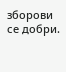зборови се добри.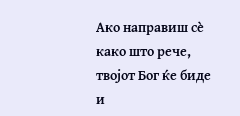Ако направиш сѐ како што рече, твојот Бог ќе биде и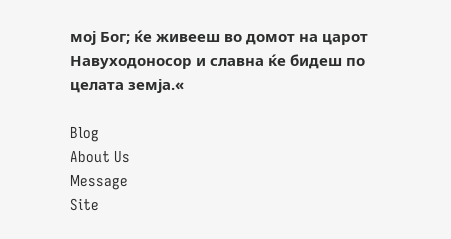мој Бог; ќе живееш во домот на царот Навуходоносор и славна ќе бидеш по целата земја.«

Blog
About Us
Message
Site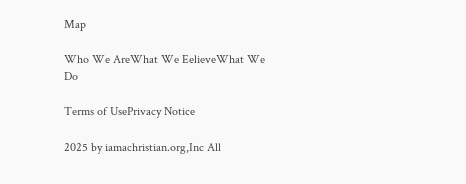Map

Who We AreWhat We EelieveWhat We Do

Terms of UsePrivacy Notice

2025 by iamachristian.org,Inc All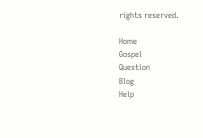rights reserved.

Home
Gospel
Question
Blog
Help